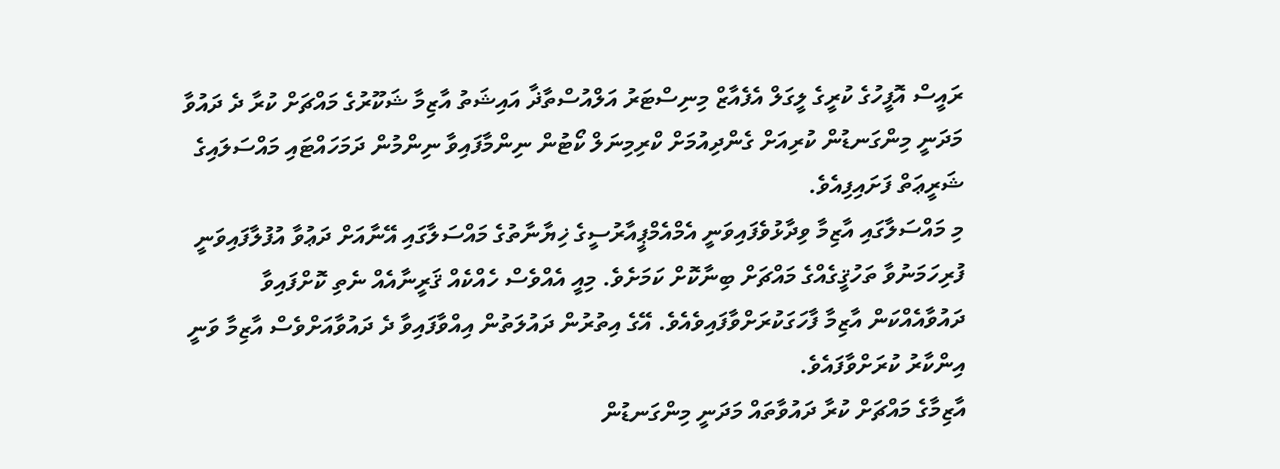ރައީސް އޮފީހުގެ ކުރީގެ ލީގަލް އެފެއާޒް މިނިސްޓަރު އަލްއުސްތާޛާ އައިޝަތު އާޒިމާ ޝަކޫރުގެ މައްޗަށް ކުރާ ދެ ދައުވާ މަދަނީ މިންގަނޑުން ކުރިއަށް ގެންދިއުމަށް ކްރިމިނަލް ކޯޓުން ނިންމާފައިވާ ނިންމުން ދަމަހައްޓައި މައްސަލައިގެ ޝަރީޢަތް ފަށައިފިއެވެ.
މި މައްސަލާގައި އާޒިމާ ވިދާޅުވެފައިވަނީ އެމްއެމްޕީއާރުސީގެ ޚިޔާނާތުގެ މައްސަލާގައި އޭނާއަށް ދަޢުވާ އުފުލާފައިވަނީ ފުރިހަމަނުވާ ތަހުޤީގެއްގެ މައްޗަށް ބިނާކޮށް ކަމަށެވެ. މިއީ އެއްވެސް ހެއްކެއް ޤަރީނާއެއް ނެތި ކޮށްފައިވާ ދައުވާއެއްކަން އާޒިމާ ފާހަގަކުރަށްވާފައިވެއެވެ. އޭގެ އިތުރުން ދައުލަތުން އިއްވާފައިވާ ދެ ދައުވާއަށްވެސް އާޒިމާ ވަނީ އިންކާރު ކުރަށްވާފައެވެ.
އާޒިމާގެ މައްޗަށް ކުރާ ދައުވާތައް މަދަނީ މިންގަނޑުން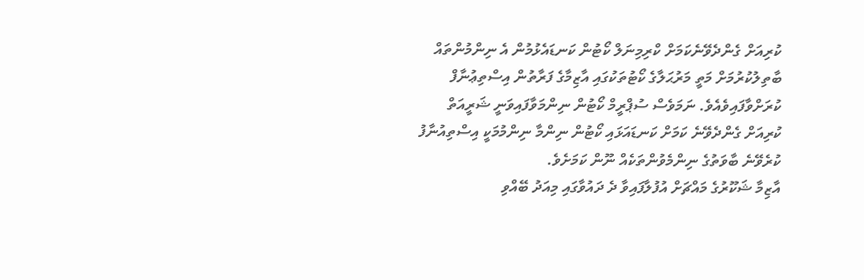ކުރިއަށް ގެންދެވޭނެކަމަށް ކްރިމިނަލް ކޯޓުން ކަނޑައެޅުމުން އެ ނިންމުންތައް ބާތިލުކުރުމަށް މަތީ މަރުޙަލާގެ ކޯޓުތަކުގައި އާޒިމާގެ ފަރާތުން އިސްތިޢުނާފް ކުރަށްވާފައިވެއެވެ. ނަމަވެސް ސުޕްރީމް ކޯޓުން ނިންމަވާފައިވަނީ ޝަރީއަތް ކުރިއަށް ގެންދެވޭނެ ކަމަށް ކަނޑައަޅައި ކޯޓުން ނިންމާ ނިންމުމަކީ އިސްތިއުނާފު ކުރެވޭނެ ބާވަތުގެ ނިންމެވުންތަކެއް ނޫން ކަމަށެވެ.
އާޒިމާ ޝަކޫރުގެ މައްޗަށް އުފުލާފައިވާ ދެ ދައުވާގައި މިއަދު ބޭއްވި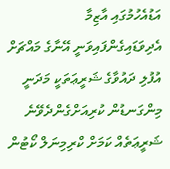އަޑުއެހުމުގައި އާޒިމާ އެދިވަޑައިގެންފައިވަނީ އޭނާގެ މައްޗަށް އުފުލި ދައުވާގެ ޝަރީޢަތަކީ މަދަނީ މިންގަނޑުން ކުރިއަށްގެންދެވޭނެ ޝަރީޢަތެއް ކަމަށް ކްރިމިނަލް ކޯޓުން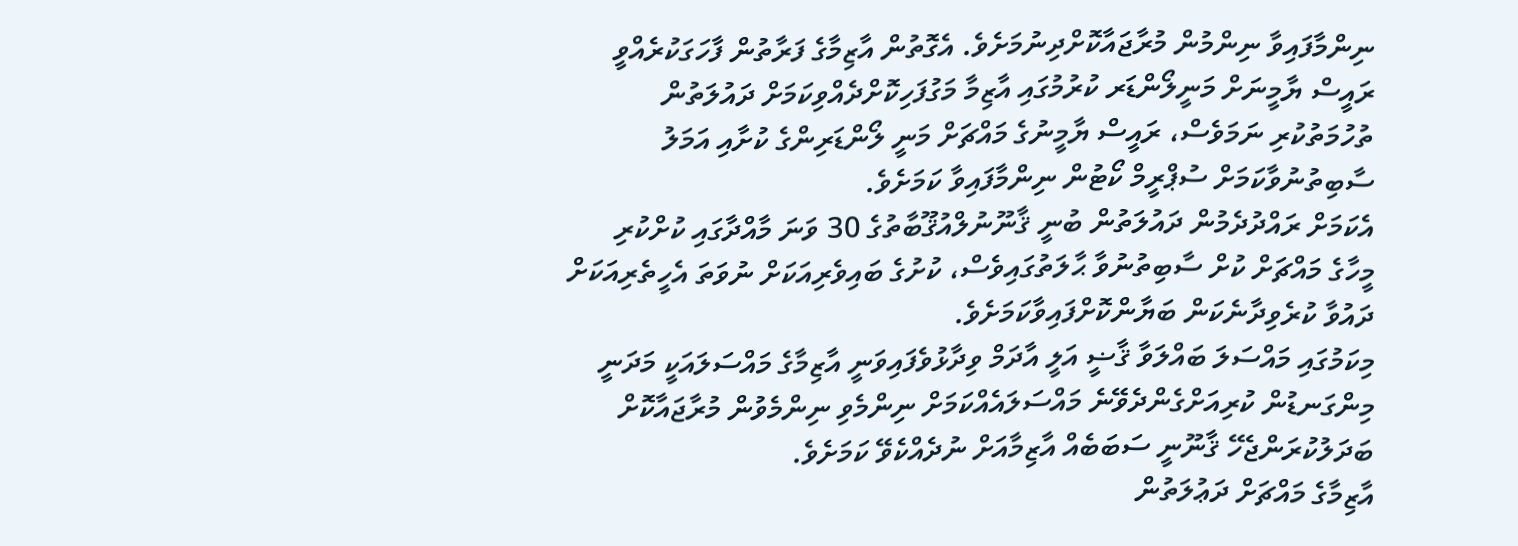ނިންމާފައިވާ ނިންމުން މުރާޖައާކޮށްދިނުމަށެވެ. އެގޮތުން އާޒިމާގެ ފަރާތުން ފާހަގަކުރެއްވީ ރައީސް ޔާމީނަށް މަނީލޯންޑަރ ކުރުމުގައި އާޒިމާ މަގުފަހިކޮށްދެއްވިކަމަށް ދައުލަތުން ތުހުމަތުކުރި ނަމަވެސް، ރައީސް ޔާމީނުގެ މައްޗަށް މަނީ ލޯންޑަރިންގެ ކުށާއި އަމަލު ސާބިތުނުވާކަމަށް ސުޕްރީމް ކޯޓުން ނިންމާފައިވާ ކަމަށެވެ.
އެކަމަށް ރައްދުދެމުން ދައުލަތުން ބުނީ ޤާނޫނުލްއުޤޫބާތުގެ 30 ވަނަ މާއްދާގައި ކުށްކުރި މީހާގެ މައްޗަށް ކުށް ސާބިތުނުވާ ޙާލަތުގައިވެސް، ކުށުގެ ބައިވެރިއަކަށް ނުވަތަ އެހީތެރިއަކަށް ދައުވާ ކުރެވިދާނެކަން ބަޔާންކޮށްފައިވާކަމަށެވެ.
މިކަމުގައި މައްސަލަ ބައްލަވާ ޤާޟީ އަލީ އާދަމް ވިދާޅުވެފައިވަނީ އާޒިމާގެ މައްސަލައަކީ މަދަނީ މިންގަނޑުން ކުރިއަށްގެންދެވޭނެ މައްސަލައެއްކަމަށް ނިންމެވި ނިންމެވުން މުރާޖައާކޮށް ބަދަލުކުރަންޖެހޭ ޤާނޫނީ ސަބަބެއް އާޒިމާއަށް ނުދެއްކެވޭ ކަމަށެވެ.
އާޒިމާގެ މައްޗަށް ދަޢުލަތުން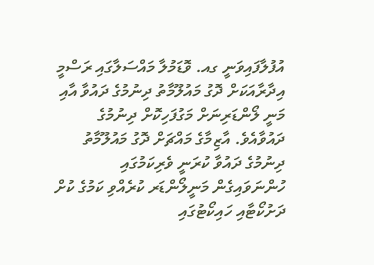އުފުލާފައިވަނީ ގއ. ވޮޑަމުލާ މައްސަލާގައި ރަސްމީ އިދާރާއަކަށް ދޮގު މައުލޫމާތު ދިނުމުގެ ދައުވާ އާއި މަނީ ލޯންޑަރިނަށް މަގުފަހިކޮށް ދިނުމުގެ ދައުވާއެވެ. އާޒިމާގެ މައްޗަށް ދޮގު މައުލޫމާތު ދިނުމުގެ ދައުވާ ކުރަނީ ވެރިކަމުގައި ހުންނަވައިގެން މަނީލޯންޑަރ ކުރެއްވި ކަމުގެ ކުށް ދަށުކޯޓާއި ހައިކޯޓުގައި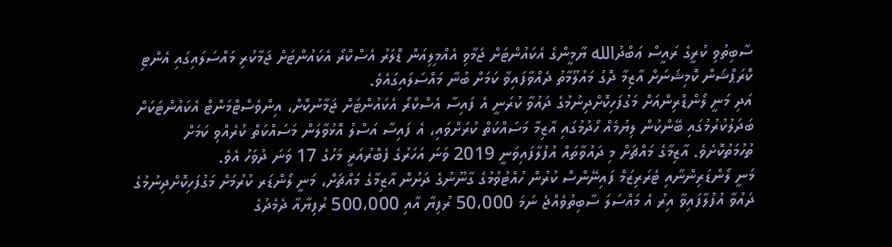ސާބިތުވި ކުރީގެ ރައީސް ޢަބްދުالله ޔާމީންގެ އެކައުންޓަށް ޖަމާވި އެއްމިލިއަން ޑޮލަރު އެސްކްރޯ އެކައުންޓަށް ޖަމާކުރި މައްސަލައިގައި އެންޓި ކޮރަޕްޝަން ކޮމިޝަނަށް އާޒިމާ ދޮގު މައުލޫމާތު ދެއްވާފައިވާ ކަމަށް ބުނާ މައްސަލައިގައެވެ.
އަދި މަނީ ލޯންޑްރިންއަށް މަގުފަހިކޮށްދިނުމުގެ ދައުވާ ކުރަނީ އެ ފައިސާ އެސްކްރޯ އެކައުންޓަށް ޖަމާނުކޮށް، އިންވެސްޓްމަންޓް އެކައުންޓަކަށް ބަދަލުކުރުމުގައި ބޭންކުން ލިޔުމެއް ހޯދުމުގައި އާޒިމާ މަސައްކަތް ކުރަށްވައި، އެ ފައިސާ އަސްލު އޮޅުވާލަން މަސައްކަތް ކުރެއްވި ކަމަށް ތުހުމަތުކޮށެވެ. އާޒިމާގެ މައްޗަށް މި ދައުވާތައް އުފުލާފައިވަނީ 2019 ވަނަ އަހަރުގެ ފެބްރުއަރީ މަހުގެ 17 ވަނަ ދުވަހު އެވެ.
މަނީ ލޯންޑަރިންނާއި ޓެރަރިޒަމް ފައިނޭންސް ކުރުން ހުއްޓުވުމުގެ ގާނޫނުގެ ދަށުން އާޒިމާގެ މައްޗަށް، މަނީ ލޯންޑަރ ކުރުމަށް މަގުފަހިކޮށްދިނުމުގެ ދައުވާ އުފުލާފައިވާ އިރު އެ މައްސަލަ ސާބިތުވެއްޖެ ނަމަ 50،000 ރުފިޔާ އާއި 500،000 ރުފިޔާއާ ދެމެދުގެ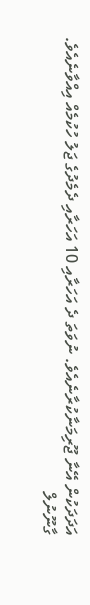އަދަދަކުން އޭނާ ޖޫރިމަނާކުރާނެއެވެ. ނުވަތަ ދެ އަހަރާއި 10 އަހަރާއި ދެމެދުގެ ޖަލު ހުކުމެއް އިއްވާނެއެވެ.
ގާނޫނުލް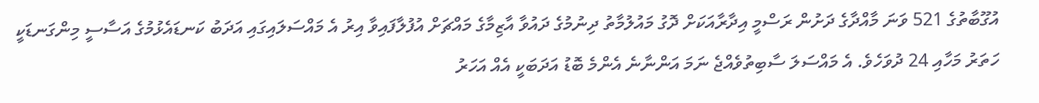އުގޫބާތުގެ 521 ވަނަ މާއްދާގެ ދަށުން ރަސްމީ އިދާރާއަކަށް ދޮގު މައުލުމާތު ދިނުމުގެ ދައުވާ އާޒިމާގެ މައްޗަށް އުފުލާފައިވާ އިރު އެ މައްސަލައިގައި އަދަބު ކަނޑައެޅުމުގެ އަސާސީ މިންގަނޑަކީ ހަތަރު މަހާއި 24 ދުވަހެވެ. އެ މައްސަލަ ސާބިތުވެއްޖެ ނަމަ އަންނާނެ އެންމެ ބޮޑު އަދަބަކީ އެއް އަހަރު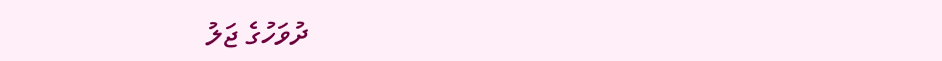ދުވަހުގެ ޖަލު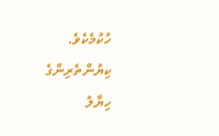ހުކުމެކެވެ.
ކިޔުންތެރިންގެ ހިޔާލު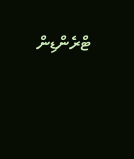ޓްރެންޑިން